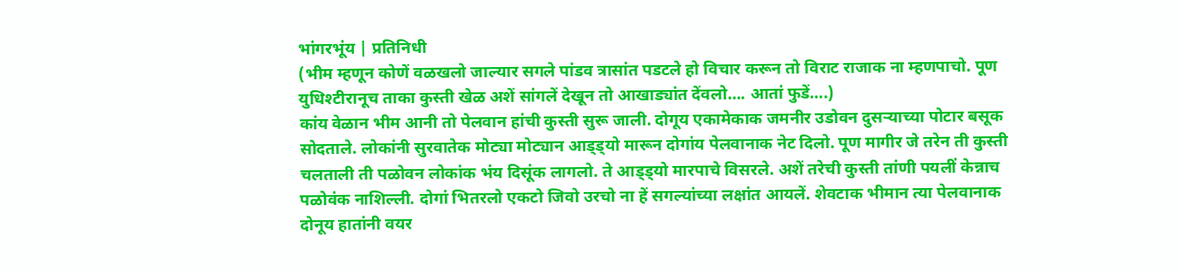भांगरभूंय | प्रतिनिधी
(भीम म्हणून कोणें वळखलो जाल्यार सगले पांडव त्रासांत पडटले हो विचार करून तो विराट राजाक ना म्हणपाचो. पूण युधिश्टीरानूच ताका कुस्ती खेळ अशें सांगलें देखून तो आखाड्यांत देंवलो…. आतां फुडें….)
कांय वेळान भीम आनी तो पेलवान हांची कुस्ती सुरू जाली. दोगूय एकामेकाक जमनीर उडोवन दुसऱ्याच्या पोटार बसूक सोदताले. लोकांनी सुरवातेक मोट्या मोट्यान आड्ड्यो मारून दोगांय पेलवानाक नेट दिलो. पूण मागीर जे तरेन ती कुस्ती चलताली ती पळोवन लोकांक भंय दिसूंक लागलो. ते आड्ड्यो मारपाचे विसरले. अशें तरेची कुस्ती तांणी पयलीं केन्नाच पळोवंक नाशिल्ली. दोगां भितरलो एकटो जिवो उरचो ना हें सगल्यांच्या लक्षांत आयलें. शेवटाक भीमान त्या पेलवानाक दोनूय हातांनी वयर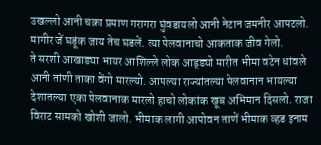उखल्लो आनी चक्रा प्रमाण गरागरा घुंवडायलो आनी नेटान जमनीर आपटलो. मागीर जें घडूंक जाय तेच घडलें. त्या पेलवानाचो आकताक जीव गेलो.
ते सरशी आखाड्या भायर आशिल्ले लोक आड्ड्यो मारीत भीमा वटेन धांवले आनी तांणी ताका वेंगो मारल्यो. आपल्या राज्यांतल्या पेलवानान भायल्या देशातल्या एका पेलवानाक मारलो हाचो लोकांक खूब अभिमान दिसलो. राजा विराट सामको खोशी जालो. भीमाक लागी आपोवन ताणें भीमाक व्हड इनाम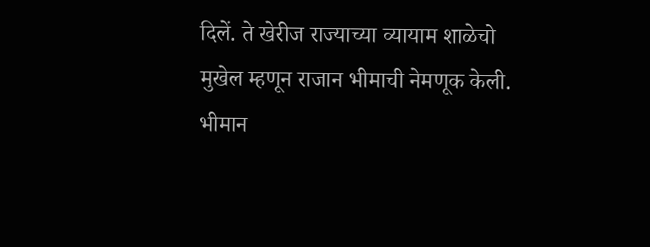दिलें. ते खेरीज राज्याच्या व्यायाम शाळेचो मुखेल म्हणून राजान भीमाची नेमणूक केली. भीमान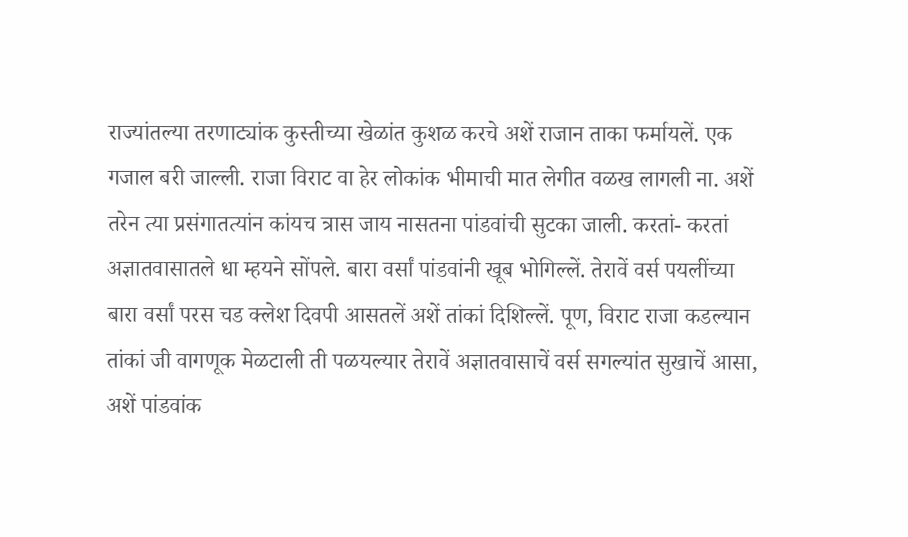राज्यांतल्या तरणाट्यांक कुस्तीच्या खेळांत कुशळ करचे अशें राजान ताका फर्मायलें. एक गजाल बरी जाल्ली. राजा विराट वा हेर लोकांक भीमाची मात लेगीत वळख लागली ना. अशें तरेन त्या प्रसंगातत्यांन कांयच त्रास जाय नासतना पांडवांची सुटका जाली. करतां- करतां अज्ञातवासातले धा म्हयने सोंपले. बारा वर्सां पांडवांनी खूब भोगिल्लें. तेरावें वर्स पयलींच्या बारा वर्सां परस चड क्लेश दिवपी आसतलें अशें तांकां दिशिल्लें. पूण, विराट राजा कडल्यान तांकां जी वागणूक मेळटाली ती पळयल्यार तेरावें अज्ञातवासाचें वर्स सगल्यांत सुखाचें आसा, अशें पांडवांक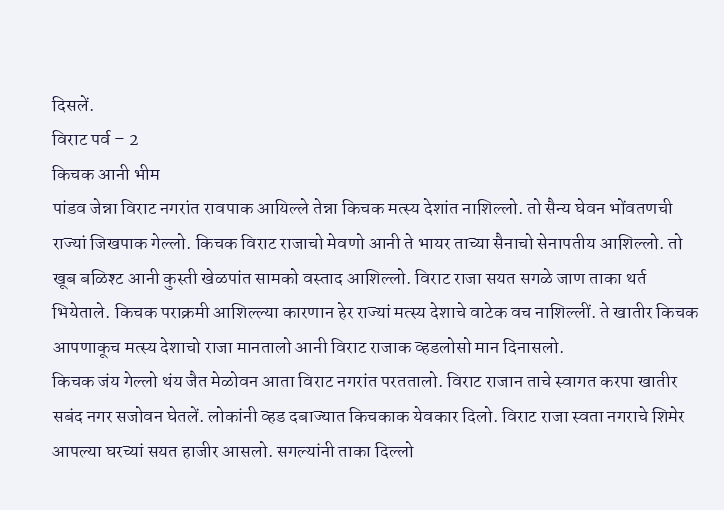दिसलें.
विराट पर्व – 2
किचक आनी भीम
पांडव जेन्ना विराट नगरांत रावपाक आयिल्ले तेन्ना किचक मत्स्य देशांत नाशिल्लो. तो सैन्य घेवन भोंवतणची राज्यां जिखपाक गेल्लो. किचक विराट राजाचो मेवणो आनी ते भायर ताच्या सैनाचो सेनापतीय आशिल्लो. तो खूब बळिश्ट आनी कुस्ती खेळपांत सामको वस्ताद आशिल्लो. विराट राजा सयत सगळे जाण ताका थर्त भियेताले. किचक पराक्रमी आशिल्ल्या कारणान हेर राज्यां मत्स्य देशाचे वाटेक वच नाशिल्लीं. ते खातीर किचक आपणाकूच मत्स्य देशाचो राजा मानतालो आनी विराट राजाक व्हडलोसो मान दिनासलो.
किचक जंय गेल्लो थंय जैत मेळोवन आता विराट नगरांत परततालो. विराट राजान ताचे स्वागत करपा खातीर सबंद नगर सजोवन घेतलें. लोकांनी व्हड दबाज्यात किचकाक येवकार दिलो. विराट राजा स्वता नगराचे शिमेर आपल्या घरच्यां सयत हाजीर आसलो. सगल्यांनी ताका दिल्लो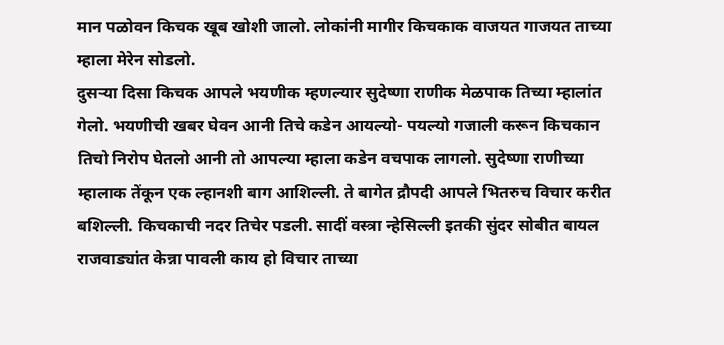मान पळोवन किचक खूब खोशी जालो. लोकांनी मागीर किचकाक वाजयत गाजयत ताच्या म्हाला मेरेन सोडलो.
दुसऱ्या दिसा किचक आपले भयणीक म्हणल्यार सुदेष्णा राणीक मेळपाक तिच्या म्हालांत गेलो. भयणीची खबर घेवन आनी तिचे कडेन आयल्यो- पयल्यो गजाली करून किचकान तिचो निरोप घेतलो आनी तो आपल्या म्हाला कडेन वचपाक लागलो. सुदेष्णा राणीच्या म्हालाक तेंकून एक ल्हानशी बाग आशिल्ली. ते बागेत द्रौपदी आपले भितरुच विचार करीत बशिल्ली. किचकाची नदर तिचेर पडली. सादीं वस्त्रा न्हेसिल्ली इतकी सुंदर सोबीत बायल राजवाड्यांत केन्ना पावली काय हो विचार ताच्या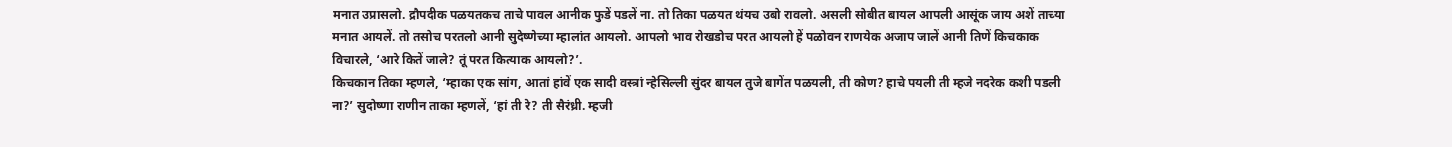मनात उप्रासलो. द्रौपदीक पळयतकच ताचे पावल आनीक फुडें पडलें ना. तो तिका पळयत थंयच उबो रावलो. असली सोबीत बायल आपली आसूंक जाय अशें ताच्या मनात आयलें. तो तसोच परतलो आनी सुदेष्णेच्या म्हालांत आयलो. आपलो भाव रोखडोच परत आयलो हें पळोवन राणयेक अजाप जालें आनी तिणें किचकाक विचारले, ‘आरे कितें जाले? तूं परत कित्याक आयलो?’.
किचकान तिका म्हणले, ‘म्हाका एक सांग, आतां हांवें एक सादी वस्त्रां न्हेसिल्ली सुंदर बायल तुजे बागेंत पळयली, ती कोण? हाचे पयली ती म्हजे नदरेक कशी पडली ना?’ सुदोष्णा राणीन ताका म्हणलें, ‘हां ती रे? ती सैरंध्री. म्हजी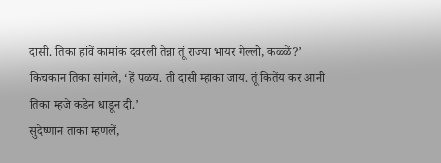दासी. तिका हांवें कामांक दवरली तेन्ना तूं राज्या भायर गेल्लो, कळ्ळें?’ किचकान तिका सांगले, ‘हें पळय. ती दासी म्हाका जाय. तूं कितेंय कर आनी तिका म्हजे कडेन धाडून दी.’
सुदेष्णान ताका म्हणलें,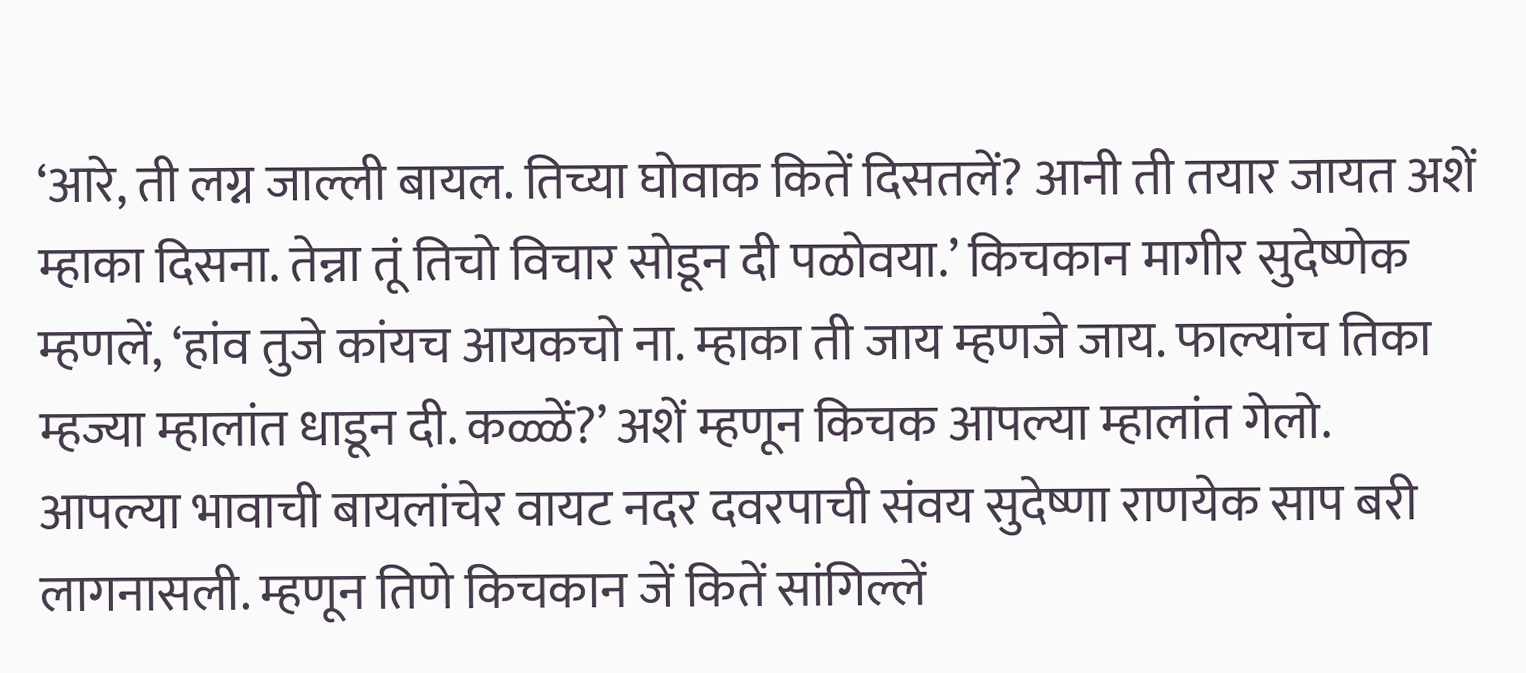‘आरे, ती लग्न जाल्ली बायल. तिच्या घोवाक कितें दिसतलें? आनी ती तयार जायत अशें म्हाका दिसना. तेन्ना तूं तिचो विचार सोडून दी पळोवया.’ किचकान मागीर सुदेष्णेक म्हणलें, ‘हांव तुजे कांयच आयकचो ना. म्हाका ती जाय म्हणजे जाय. फाल्यांच तिका म्हज्या म्हालांत धाडून दी. कळ्ळें?’ अशें म्हणून किचक आपल्या म्हालांत गेलो.
आपल्या भावाची बायलांचेर वायट नदर दवरपाची संवय सुदेष्णा राणयेक साप बरी लागनासली. म्हणून तिणे किचकान जें कितें सांगिल्लें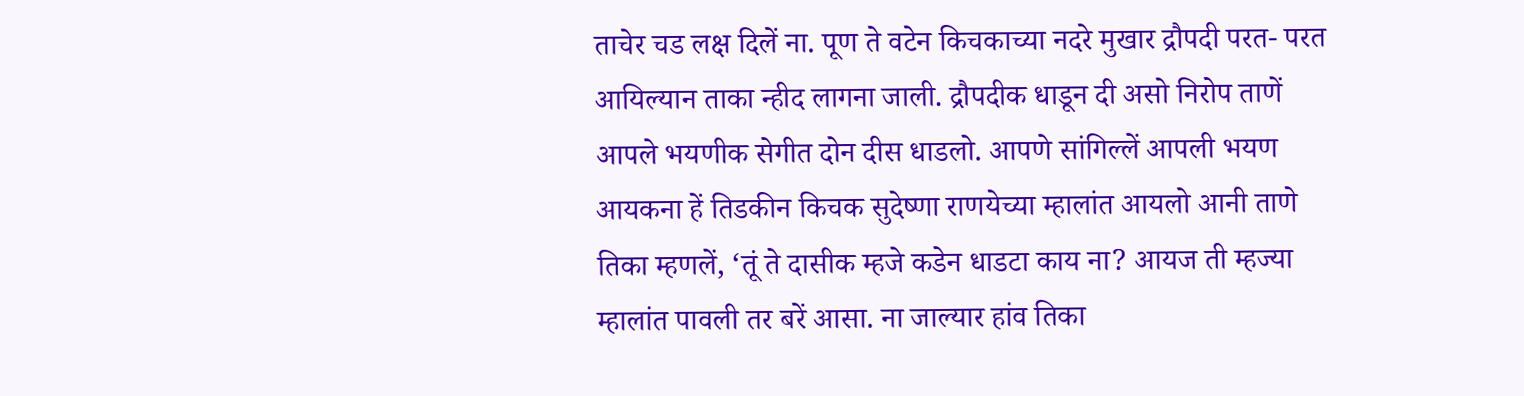ताचेर चड लक्ष दिलें ना. पूण ते वटेन किचकाच्या नदरे मुखार द्रौपदी परत- परत आयिल्यान ताका न्हीद लागना जाली. द्रौपदीक धाडून दी असो निरोप ताणें आपले भयणीक सेगीत दोन दीस धाडलो. आपणे सांगिल्लें आपली भयण आयकना हें तिडकीन किचक सुदेष्णा राणयेच्या म्हालांत आयलो आनी ताणे तिका म्हणलें, ‘तूं ते दासीक म्हजे कडेन धाडटा काय ना? आयज ती म्हज्या म्हालांत पावली तर बरें आसा. ना जाल्यार हांव तिका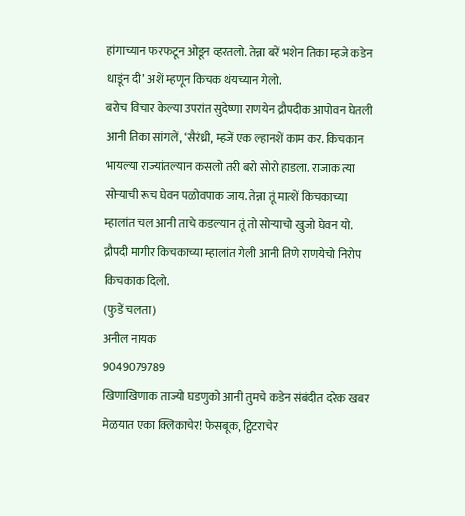हांगाच्यान फरफटून ओडून व्हरतलो. तेन्ना बरें भशेन तिका म्हजे कडेन धाडूंन दी’ अशें म्हणून किचक थंयच्यान गेलो.
बरोच विचार केल्या उपरांत सुदेष्णा राणयेन द्रौपदीक आपोवन घेतली आनी तिका सांगलें, ‘सैरंध्री, म्हजें एक ल्हानशें काम कर. किचकान भायल्या राज्यांतल्यान कसलो तरी बरो सोरो हाडला. राजाक त्या सोऱ्याची रूच घेवन पळोवपाक जाय. तेन्ना तूं मात्शें किचकाच्या म्हालांत चल आनी ताचे कडल्यान तूं तो सोऱ्याचो खुजो घेवन यो. द्रौपदी मागीर किचकाच्या म्हालांत गेली आनी तिणे राणयेचो निरोप किचकाक दिलो.
(फुडें चलता)
अनील नायक
9049079789
खिणाखिणाक ताज्यो घडणुको आनी तुमचे कडेन संबंदीत दरेक खबर मेळयात एका क्लिकाचेर! फेसबूक, ट्विटराचेर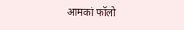आमकां फॉलो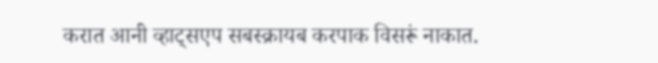करात आनी व्हाट्सएप सबस्क्रायब करपाक विसरूं नाकात.